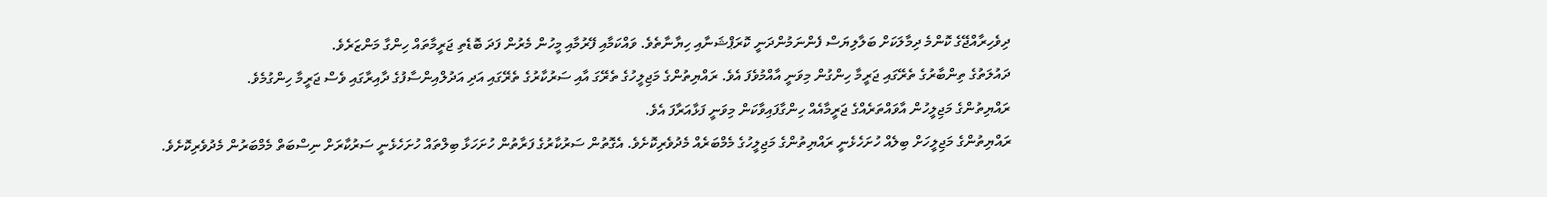ދިވެހިރާއްޖޭގެ ކޮންމެ ދިމާލަކަށް ބަލާލިޔަސް ފެންނަމުންދަނީ ކޮރަޕްޝަނާއި ހިޔާނާތެވެ. ވައްކަމާއި ފޭރުމާއި މީހުން މެރުން ފަދަ ބޮޑެތި ޖަރީމާތައް ހިންގާ މަންޒަރެވެ.
ދައުލަތުގެ ތިންބާރުގެ ތެރޭގައި ޖަރީމާ ހިންގުން މިވަނީ އާއްމުވެފަ އެވެ. ރައްޔިތުންގެ މަޖިލީހުގެ ތެރޭގަ އާއި ސަރުކާރުގެ ތެރޭގައި އަދި އަދުލްއިންސާފުގެ ދާއިރާގައި ވެސް ޖަރީމާ ހިންގުމެވެ.
ރައްޔިތުންގެ މަޖިލީހުން އާވައްތަރެއްގެ ޖަރީމާއެއް ހިންގާފައިވާކަން މިވަނީ ފަޅާއަރާފަ އެވެ.
ރައްޔިތުންގެ މަޖިލީހަށް ބިލެއް ހުށަހެޅެނީ ރައްޔިތުންގެ މަޖިލީހުގެ މެމްބަރެއް މެދުވެރިކޮށެވެ. އެގޮތުން ސަރުކާރުގެ ފަރާތުން ހުށަހަޅާ ބިލްތައް ހުށަހެޅެނީ ސަރުކާރަށް ނިސްބަތް މެމްބަރުން މެދުވެރިކޮށެވެ.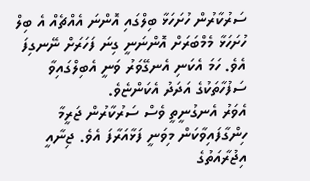ސަރުކާރުން ހުށަހަޅާ ބިލްގައި އޮންނަ އެއްޗެއް އެ ބިލް ހުށަހަޅާ މެމްބަރަށް އޮންނަނީ ގިނަ ފަހަރަށް ނޭނގިފަ އެވެ. ހަމަ އެކަނި އެނގޭވަރު ވަނީ އެބިލްގައިވާ ސަފުހާތަކުގެ އަދަދު އެކަންޏެވެ.
އެވަރު އެނގުނީތީ ވެސް ސަރުކާރުން ޖަރީމާ ހިންގާފައިވާކަން މިވަނީ ފަޅާއަރާފަ އެވެ. ޖިނާއީ އިޖުރާއަތުގެ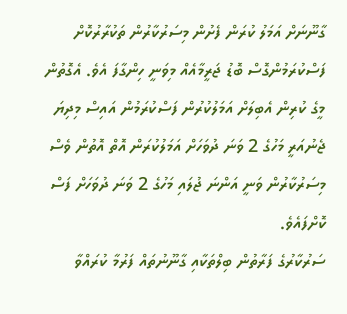ގާނޫނަށް އަމަލު ކުރަން ފެށުން މިސަރުކާރުން ތަކުރާރުކޮށް ފަސްކުރަމުންގޮސް ބޮޑު ޖަރީމާއެއް މިވަނީ ހިންގާފަ އެވެ. އެގޮތުން މީގެ ކުރިން އެބިލަށް އަމަލުކުރުން ފަސްކުރަމުން އައިސް މިދިޔަ ޖެނުއަރީ މަހުގެ 2 ވަނަ ދުވަހަށް އަމަލުކުރަން އޮތް އޮތުން ވެސް މިސަރުކާރުން ވަނީ އަންނަ ޖުލައި މަހުގެ 2 ވަނަ ދުވަހަށް ފަސް ކޮށްފައެވެ.
ސަރުކާރުގެ ފަރާތުން ބިލްތަކާއި ގާނޫނުތައް ފަރުމާ ކުރައްވާ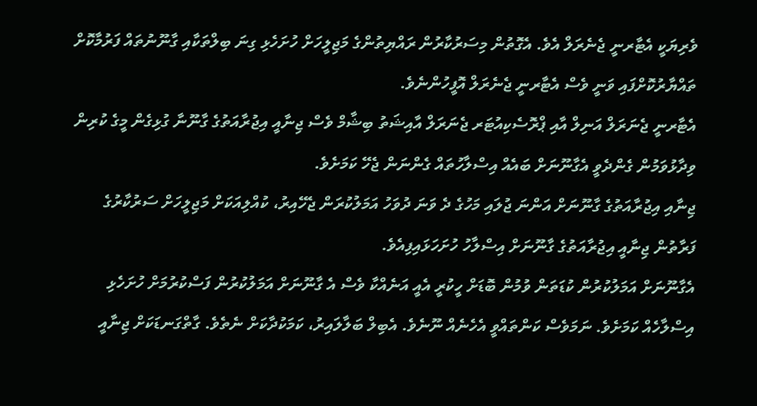ވެރިޔަކީ އެޓާރނީ ޖެނެރަލް އެވެ. އެގޮތުން މިސަރުކާރުން ރައްޔިތުންގެ މަޖިލީހަށް ހުށަހެޅި ގިނަ ބިލްތަކާއި ގާނޫނުތައް ފަރުމާކޮށް ތައްޔާރުކޮށްފައި ވަނީ ވެސް އެޓާރނީ ޖެނެރަލް އޮފީހުންނެވެ.
އެޓާރނީ ޖެނަރަލް އަނިލް އާއި ޕްރޮސެކިއުޓަރ ޖެނަރަލް އާއިޝަތު ބިޝާމް ވެސް ޖިނާއީ އިޖުރާއަތުގެ ގާނޫނާ ގުޅިގެން މީގެ ކުރިން ވިދާޅުވަމުން ގެންދެވީ އެގާނޫނަށް ބައެއް އިސްލާހުތައް ގެންނަން ޖެހޭ ކަމަށެވެ.
ޖިނާއި އިޖުރާއަތުގެ ގާނޫނަށް އަންނަ ޖުލައި މަހުގެ ދެ ވަނަ ދުވަހު އަމަލުކުރަން ޖެހޭއިރު، ކުއްލިއަކަށް މަޖިލީހަށް ސަރުކާރުގެ ފަރާތުން ޖިނާއީ އިޖުރާއަތުގެ ގާނޫނަށް އިސްލާހު ހުށަހަޅައިފިއެވެ.
އެގާނޫނަށް އަމަލުކުރުން ކުޑަތަން ވުމުން ބޮޑަށް ހީކުރީ އެއީ އަނެއްކާ ވެސް އެ ގާނޫނަށް އަމަލުކުރުން ފަސްކުރުމަށް ހުށަހެޅި އިސްލާހެއް ކަމަށެވެ. ނަމަވެސް ކަންތައްވީ އެހެނެއް ނޫނެވެ. އެބިލް ބަލާލައިރު، ކަމަކުދާކަށް ނެތެވެ. ގާތްގަނޑަކަށް ޖިނާއީ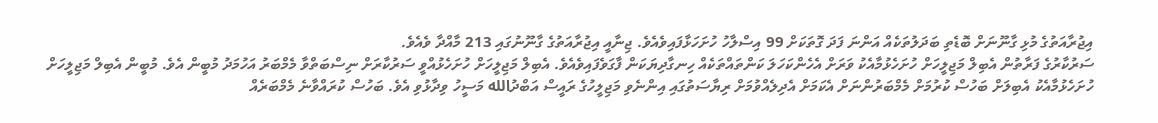އިޖުރާއަތުގެ މުޅި ގާނޫނަށް ބޮޑެތި ބަދަލުތަކެއް އަންނަ ފަދަ ގޮތަކަށް 99 އިސްލާހު ހުށަހަޅާފައިވެއެވެ. ޖިނާއީ އިޖުރާއަތުގެ ގާނޫނުގައި 213 މާއްދާ ވެއެވެ.
ސަރުކާރުގެ ފަރާތުން އެބިލް މަޖިލީހަށް ހުށަހެޅުމާއެކު ވަރަށް އެހެންކަހަލަ ކަންތައްތަކެއް ހިނގާދިޔަކަން ފާގަވެފައިވެއެވެ. އެބިލް މަޖިލީހަށް ހުށަހެޅުއްވީ ސަރުކާރަށް ނިސްބަތްވާ މެމްބަރު އަހުމަދު މުބީން އެވެ. މުބީން އެބިލް މަޖިލީހަށް ހުށަހެޅުމާއެކު އެބިލަށް ބަހުސް ކުރުމަށް މެމްބަރުންނަށް އެކަމަށް އެދިލެއްވުމަށް ރިޔާސަތުގައި އިންނެވި މަޖިލީހުގެ ރައީސް އަބްދުالله މަސީހު ވިދާޅުވި އެވެ. ބަހުސް ކުރައްވާނެ މެމްބަރެއް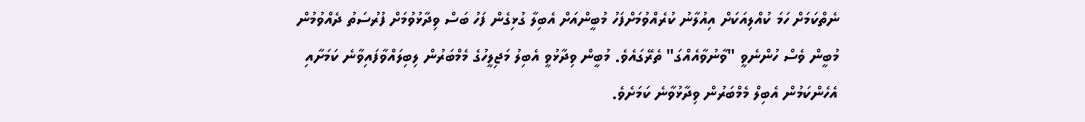ނެތްކަމަށް ހަމަ ކުއްލިއަކަށް އިއުލާނު ކުރެއްވުމަށްފަހު މުބީންއަށް އެބިލާ ގުޅިގެން ފަހު ބަސް ވިދާޅުވުމަށް ފުރުސަތު ދެއްވުމުން މުބީން ވެސް ހުންނެވީ "ވާނުވާއެއްގަ" ތެރޭގައެވެ. މުބީން ވިދާޅުވީ އެބިލު މަޖިލީހުގެ މެމްބަރުން ލިބިލައްވާފައިވާނެ ކަމަށާއި އެހެންކަމުން އެބިލް މެމްބަރުން ވިދާޅުވާނެ ކަމަށެވެ.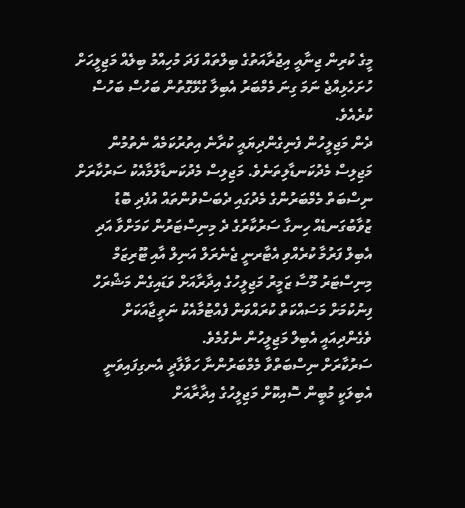މީގެ ކުރިން ޖިނާއީ އިޖުރާއަތުގެ ބިލްތައް ފަދަ މުހިއްމު ބިލެއް މަޖިލީހަށް ހުށަހެޅިއްޖެ ނަމަ ގިނަ މެމްބަރު އެބިލާ ގުޅޭގޮތުން ބަހުސް ބަހުސް ކުރެއެވެ.
ދެން މަޖިލީހުން ފެނިގެންދިޔައީ ކުރާނެ އިތުރުކަމެއް ނެތުމުން މަޖިލިސް މެދުކަނޑާލިތަނެވެ. މަޖިލިސް މެދުކަނޑާލުމާއެކު ސަރުކާރަށް ނިސްބަތް މެމްބަރުންގެ މެދުގައި ދެބަސްވުންތައް އުފެދި ބޮޑު ޒުވާބުގަނޑެއް ހިނގާ ސަރުކާރުގެ ދެ މިނިސްޓަރުން ކަމަށްވާ އަދި އެބިލް ފަރުމާ ކުރެއްވި އެޓާރނީ ޖެނެރަލް އަނިލް އާއި ޓޫރިޒަމް މިނިސްޓަރު މޫސާ ޒަމީރު މަޖިލީހުގެ އިދާރާއަށް ވަޑައިގެން މަޝްރަހް ފިނުކުމަށް މަސައްކަތް ކުރައްވަން ފެއްޓުމާއެކު ނަތީޖާއަކަށް ވެގެންދިއައީ އެބިލް މަޖިލީހުން ނެގުމެވެ.
ސަރުކާރަށް ނިސްބަތްވާ މެމްބަރުންނާ ހަވާލާދީ އެނގިފައިވަނީ އެބިލަކީ މުބީން ސޮއިކޮށް މަޖިލީހުގެ އިދާރާއަށް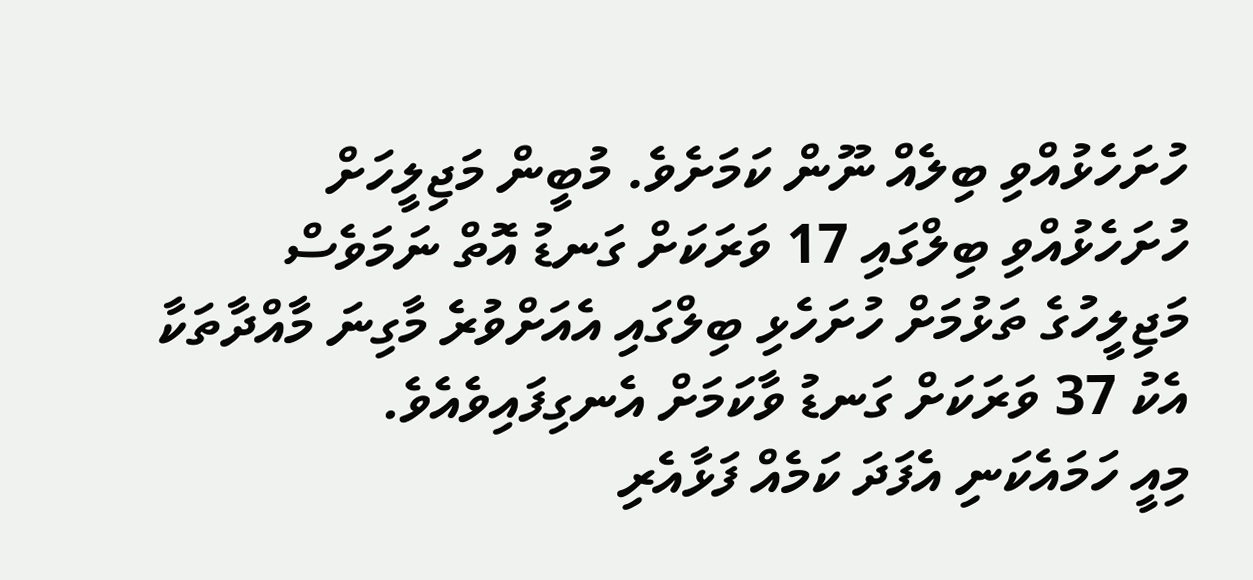ހުށަހެޅުއްވި ބިލެއް ނޫން ކަމަށެވެ. މުބީން މަޖިލީހަށް ހުށަހެޅުއްވި ބިލްގައި 17 ވަރަކަށް ގަނޑު އޮތް ނަމަވެސް މަޖިލީހުގެ ތަޅުމަށް ހުށަހެޅި ބިލްގައި އެއަށްވުރެ މާގިނަ މާއްދާތަކާ އެކު 37 ވަރަކަށް ގަނޑު ވާކަމަށް އެނގިފައިވެއެވެ.
މިއީ ހަމައެކަނި އެފަދަ ކަމެއް ފަޅާއެރި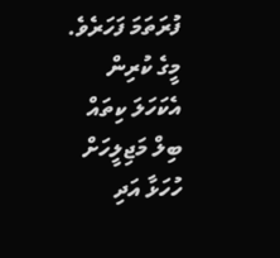ފުރަތަމަ ފަހަރެވެ. މީގެ ކުރިން އެކަހަލަ ކިތައް ބިލް މަޖިލީހަށް ހުހަޅާ އަދި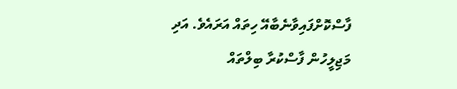ފާސްކޮށްފައިވާނެބާއޭ ހިތައް އަރައެވެ. އަދި މަޖިލީހުން ފާސްކުރާ ބިލްތައް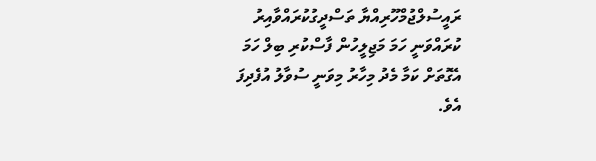ރައީސުލްޖުމްހޫރިއްޔާ ތަސްދީގުކުރައްވާއިރު ކުރައްވަނީ ހަމަ މަޖިލީހުން ފާސްކުރި ބިލް ހަމަ އެގޮތަށް ކަމާ މެދު މިހާރު މިވަނީ ސުވާލު އުފެދިފަ އެވެ.